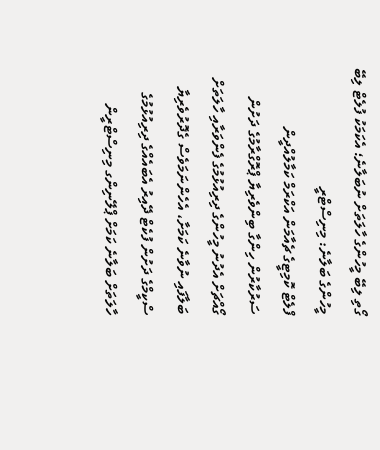ގޯތި ލިބޭ މީހުންގެ ހާލަތަށް ނުބަލާނެ؛ އެކަމަކު ފުލެޓް ލިބޭ މީހުންގެ ބަލާނެ: މިނިސްޓްރީ
ފްލެޓް ކޮމިޓީގެ ޗެއާމަން އަކްރަމް ކަމާލުއްދީން
ސަރުކާރުން ހިންގާ ބިންވެރިޔާ ޕްރޮގްރާމުގެ ދަށުން ގޯއްޗަށް އެދުނު މީހުންގެ ދިރިއުޅުމުގެ ފެންވަރާއި ހާލަތަށް ބަލާފައި ނުވާނެ ކަމަށާ، އެހެންނަމަވެސް ގެދޮރުވެރިޔާ ސްކީމްގެ ދަށުން ފުކެޓް ދޭއިރު އެބައެއްގެ ދިރިއުޅުމުގެ ހާލަތަށް ބަލާނެ ކަމަށް ޕްލޭނިންގ މިނިސްޓްރީން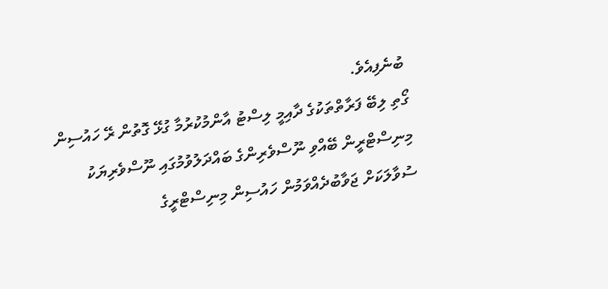ބުނެފިއެވެ.
ގޯތި ލިބޭ ފަރާތްތަކުގެ ދާއިމީ ލިސްޓު އާންމުކުރުމާ ގުޅޭ ގޮތުން ރޭ ހައުސިން މިނިސްޓްރީން ބޭއްވި ނޫސްވެރިންގެ ބައްދަލުވުމުގައި ނޫސްވެރިޔަކު ސުވާލަކަށް ޖަވާބުދެއްވަމުން ހައުސިން މިނިސްޓްރީގެ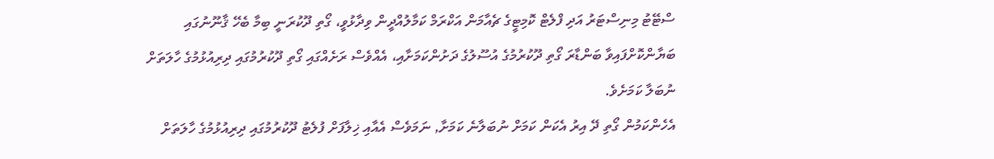ސްޓޭޓު މިނިސްޓަރު އަދި ފްލެޓް ކޮމިޓީގެ ޗެއާމަން އަކްރަމް ކަމާލުއްދީން ވިދާޅުވީ، ގޯތި ދޫކުރަނީ ބިމާ ބެހޭ ޤާނޫނުގައި ބަޔާންކޮށްފައިވާ ބަންޑާރަ ގޯތި ދޫކުރުމުގެ އުސޫލުގެ ދަށުންކަމަށާއި، އެއްވެސް ރަށެއްގައި ގޯތި ދޫކުރުމުގައި ދިރިއުޅުމުގެ ހާލަތަށް ނުބަލާ ކަމަށެވެ.
އެހެންކަމުން ގޯތި ދޭ އިރު އެކަން ކަމަށް ނުބަލާނެ ކަމަށާ, ނަމަވެސް އެއާއި ޚިލާފަށް ފުލެޓު ދޫކުރުމުގައި ދިރިއުޅުމުގެ ހާލަތަށް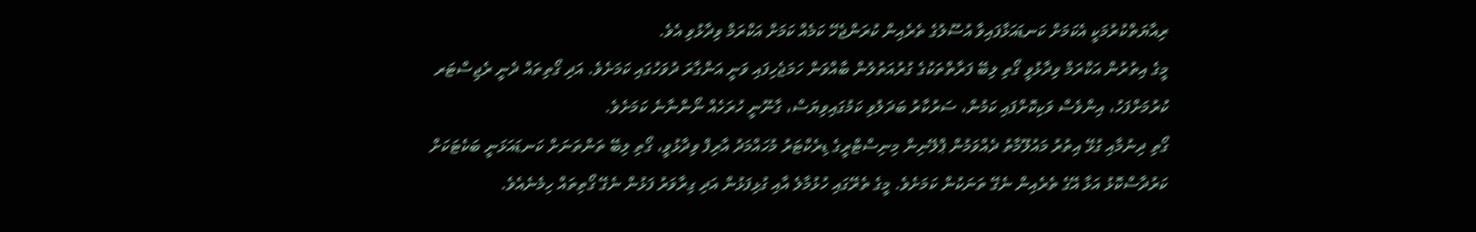ރިއާޔަތްކުރުމަކީ އެކަމަށް ކަނޑައަޅާފައިވާ އުސޫލުގެ ތެރެއިން ކުރަންޖެހޭ ކަމެއް ކަމަށް އަކްރަމް ވިދާޅުވި އެވެ.
މީގެ އިތުރުން އަކްރަމް ވިދާޅުވީ ގޯތި ލިބޭ ފަރާތްތަކުގެ ގުރުއަތުލުން ބާއްވަން ހަމަޖެހިފައި ވަނީ އަންގާރަ ދުވަހުގައި ކަމަށެވެ. އަދި ގޯތިތައް ދެނީ ރެޖިސްޓަރ ކުރުމަށްފަހު، އިންވެސް ވަކިކޮށްފައި ކަމުން، ސަރުކާރު ބަދަލުވި ކަމުގައިވިޔަސް، ގާނޫނީ ހުރަހެއް ނޯންނާނެ ކަމަށެވެ.
ގޯތި ދިނުމާއި ގުޅޭ އިތުރު މައުލޫމާތު ދެއްވަމުން ޕްލޭނިން މިނިސްޓްރީގެ ޑިރެކްޓަރު މުހައްމަދު އާރިފް ވިދާޅުވީ، ގޯތި ލިބޭ ތަންތަނަށް ކަނޑައަޅަނީ ބަކެޓަކަށް ކަރުދާސްކޮޅު އަޅާ އޭގެ ތެރެއިން ނެގޭ ތަނަކުން ކަމަށެވެ. މީގެ ތެރޭގައި ހުޅުމާލެ އާއި ގުޅިފަޅުން އަދި ގިރާވަރު ފަޅުން ނެގޭ ގޯތިތައް ހިމެނެއެވެ.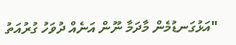"އަޅުގަނޑުމެން މާދަމާ ނޫން އަނެއް ދުވަހު ގުރުއަތު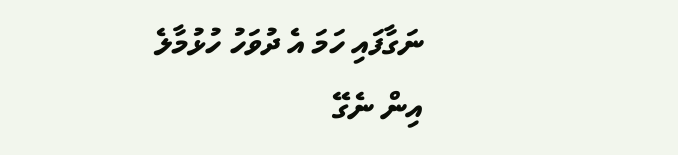ނަގާފައި ހަމަ އެ ދުވަހު ހުޅުމާލެ އިން ނެގޭ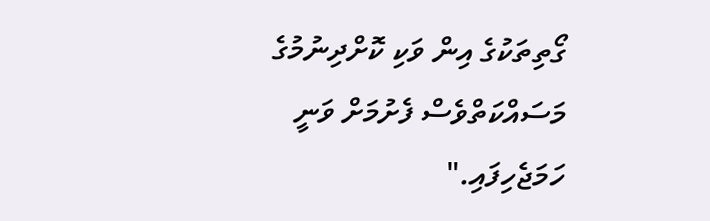ގޯތިތަކުގެ އިން ވަކި ކޮށްދިނުމުގެ މަސައްކަތްވެސް ފެށުމަށް ވަނީ ހަމަޖެހިފައި."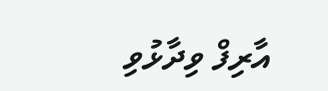އާރިފް ވިދާޅުވި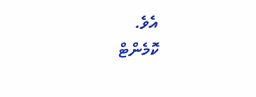އެވެ.
ކޮމެންޓް